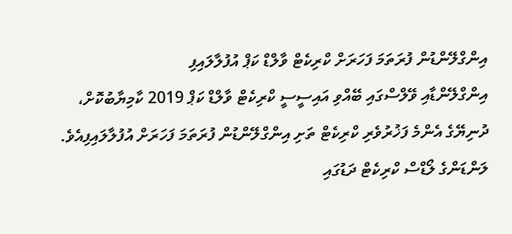އިންގްލޭންޑުން ފުރަތަމަ ފަހަރަށް ކްރިކެޓް ވާލްޑް ކަޕް އުފުލާލައިފި
އިންގްލޭންޑާއި ވޭލްސްގައި ބޭއްވި އައިސީސީ ކްރިކެޓް ވާލްޑް ކަޕް 2019 ކާމިޔާބުކޮށް، ދުނިޔޭގެ އެންމެ ފަޚުރުވެރި ކްރިކެޓް ތަށި އިންގްލޭންޑުން ފުރަތަމަ ފަހަރަށް އުފުލާލައިފިއެވެ.
ލަންޑަންގެ ލޯޑްސް ކްރިކެޓް ދަޑުގައި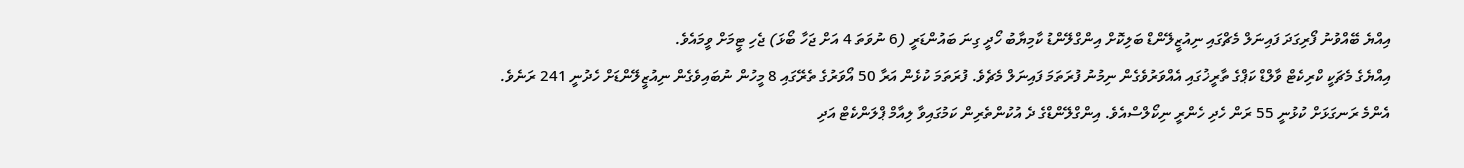އިއްޔެ ބޭއްވުނު ފޯރިގަދަ ފައިނަލް މެޗްގައި ނިއުޒީލޭންޑް ބަލިކޮށް އިންގްލޭންޑު ކާމިޔާބު ހޯދީ ގިނަ ބައުންޑަރީ (6 ނުވަތަ 4 އަށް ޖަހާ ބޯޅަ) ޖެހި ޓީމަށް ވީމައެވެ.
އިއްޔެގެ މެޗަކީ ކްރިކެޓް ވާލްޑް ކަޕްގެ ތާރީޚުގައި އެއްވަރުވެގެން ނިމުނު ފުރަތަމަ ފައިނަލް މެޗެވެ. ފުރަތަމަ ކުޅެން އަރާ 50 އޯވަރުގެ ތެރޭގައި 8 މީހުން ނުބައިވެގެން ނިއުޒީލޭންޑަށް ހެދުނީ 241 ރަނެވެ. އެންމެ ރަނގަޅަށް ކުޅުނީ 55 ރަން ހެދި ހެންރީ ނިކޯލްސްއެވެ. އިންގްލޭންޑްގެ ދެ އުކުންތެރިން ކަމުގައިވާ ލިއާމް ޕްލަންކެޓް އަދި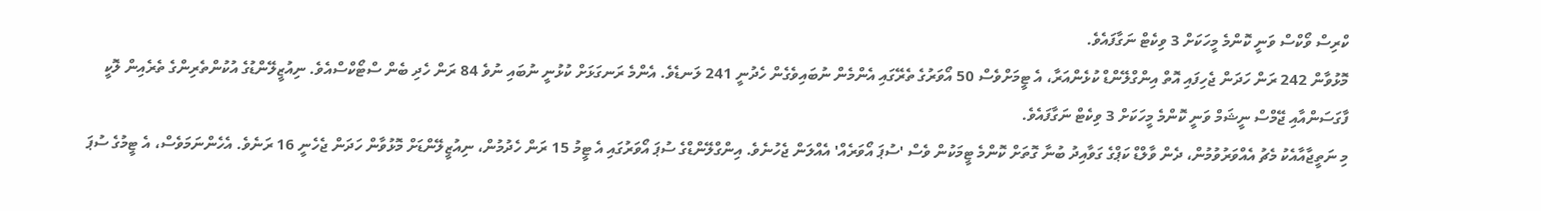ކްރިސް ވޯކްސް ވަނީ ކޮންމެ މީހަކަށް 3 ވިކެޓް ނަގާފައެވެ.
މޮޅުވާން 242 ރަން ހަދަން ޖެހިފައި އޮތް އިންގްލޭންޑް ކުޅެންއަރާ، އެ ޓީމަށްވެސް 50 އޯވަރުގެ ތެރޭގައި އެންމެން ނުބައިވެގެން ހެދުނީ 241 ލަނޑެވެ. އެންމެ ރަނގަޅަށް ކުޅުނީ ނުބައި ނުވެ 84 ރަން ހެދި ބެން ސްޓޯކްސްއެވެ. ނިއުޒީލޭންޑުގެ އުކުންތެރިންގެ ތެރެއިން ލޮކީ ފާގަސަންއާއި ޖޭމްސް ނީޝަމް ވަނީ ކޮންމެ މީހަކަށް 3 ވިކެޓް ނަގާފައެވެ.
މި ނަތީޖާއާއެކު މެޗު އެއްވަރުވުމުން، ދެން ވާލްޑް ކަޕްގެ ގަވާއިދު ބުނާ ގޮތަށް ކޮންމެ ޓީމަކުން ވެސް 'ސުޕަ އޯވަރެއް' އެއްލަން ޖެހުނެވެ. އިންގްލޭންޑްގެ ސުޕަ އޯވަރުގައި އެ ޓީމު 15 ރަން ހެދުމުން، ނިއުޒީލޭންޑަށް މޮޅުވާން ހަދަން ޖެހެނީ 16 ރަނެވެ. އެހެންނަމަވެސް، އެ ޓީމުގެ ސުޕަ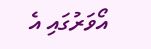އޯވަރުގައި އެ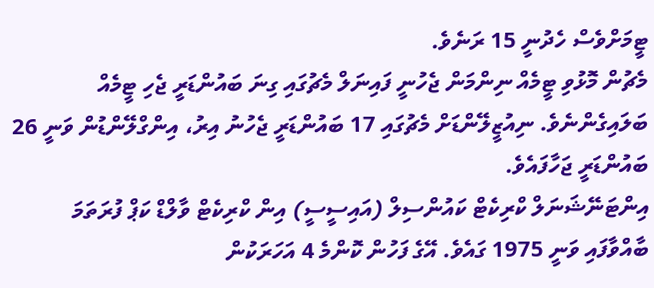ޓީމަށްވެސް ހެދުނީ 15 ރަނެވެ.
މެޗުން މޮޅުވި ޓީމެއް ނިންމަން ޖެހުނީ ފައިނަލް މެޗުގައި ގިނަ ބައުންޑަރީ ޖެހި ޓީމެއް ބަލައިގެންނެވެ. ނިއުޒީލޭންޑަށް މެޗުގައި 17 ބައުންޑަރީ ޖެހުނު އިރު، އިންގްލޭންޑުން ވަނީ 26 ބައުންޑަރީ ޖަހާފައެވެ.
އިންޓަނޭޝަނަލް ކްރިކެޓް ކައުންސިލް (އައިސީސީ) އިން ކްރިކެޓް ވާލްޑް ކަޕް ފުރަތަމަ ބާއްވާފައި ވަނީ 1975 ގައެވެ. އޭގެ ފަހުން ކޮންމެ 4 އަހަރަކުން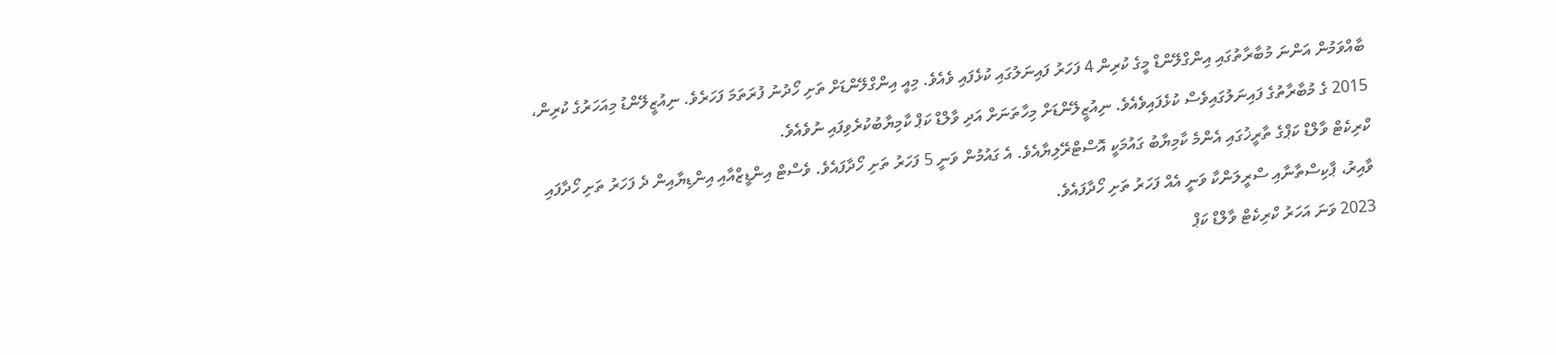ބާއްވަމުން އަންނަ މުބާރާތުގައި އިންގްލޭންޑް މީގެ ކުރިން 4 ފަހަރު ފައިނަލުގައި ކުޅެފައި ވެއެވެ. މިއީ އިންގްލޭންޑަށް ތަށި ހޯދުނު ފުރަތަމަ ފަހަރެވެ. ނިއުޒީލޭންޑު މިއަހަރުގެ ކުރިން، 2015 ގެ މުބާރާތުގެ ފައިނަލުގައިވެސް ކުޅެފައިވެއެވެ. ނިއުޒީލޭންޑަށް މިހާތަނަށް އަދި ވާލްޑް ކަޕް ކާމިޔާބުކުރެވިފައި ނުވެއެވެ.
ކްރިކެޓް ވާލްޑް ކަޕްގެ ތާރީޚުގައި އެންމެ ކާމިޔާބު ގައުމަކީ އޮސްޓްރޭލިޔާއެވެ. އެ ގައުމުން ވަނީ 5 ފަހަރު ތަށި ހޯދާފައެވެ. ވެސްޓް އިންޑީޒްއާއި އިންޑިޔާއިން ދެ ފަހަރު ތަށި ހޯދާފައި ވާއިރު، ޕާކިސްތާނާއި ސްރީލަންކާ ވަނީ އެއް ފަހަރު ތަށި ހޯދާފައެވެ.
2023 ވަނަ އަހަރު ކްރިކެޓް ވާލްޑް ކަޕް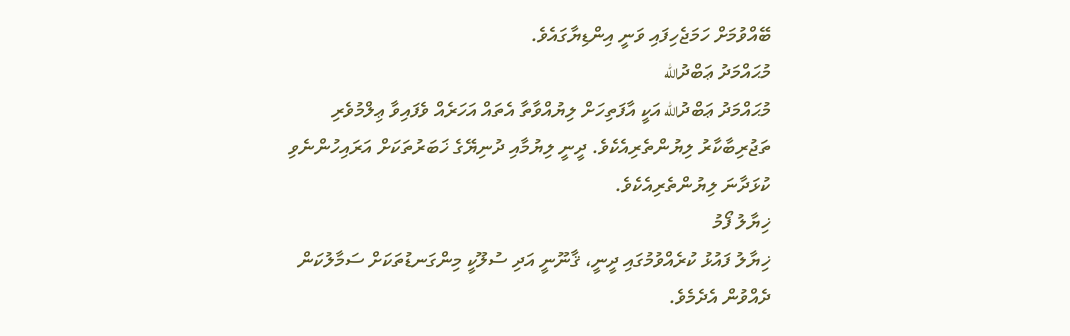ބޭއްވުމަށް ހަމަޖެހިފައި ވަނީ އިންޑިޔާގައެވެ.
މުޙައްމަދު ޢަބްދުالله
މުޙައްމަދު ޢަބްދުالله އަކީ އާފަތިހަށް ލިޔުއްވާތާ އެތައް އަހަރެއް ވެފައިވާ ޢިލްމުވެރި ތަޖުރިބާކާރު ލިޔުންތެރިއެކެވެ. ދީނީ ލިޔުމާއި ދުނިޔޭގެ ޚަބަރުތަކަށް އަރައިހުންނެވި ކުޅަދާނަ ލިޔުންތެރިއެކެވެ.
ޚިޔާލު ފޯމު
ޚިޔާލު ފައުޅު ކުރެއްވުމުގައި ދީނީ، ޤާނޫނީ އަދި ސުލޫކީ މިންގަނޑުތަކަށް ސަމާލުކަން ދެއްވުން އެދެމެވެ.